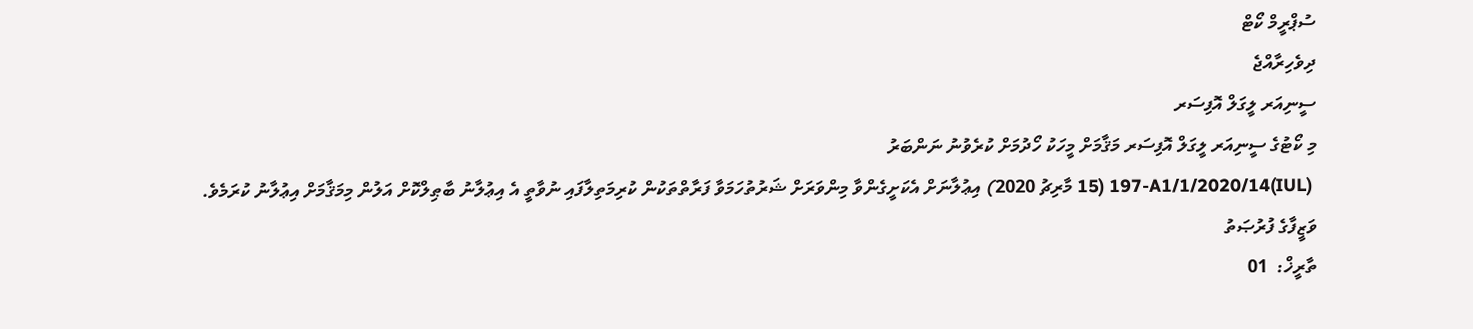ސުޕްރީމް ކޯޓް
ދިވެހިރާއްޖެ
ސީނިއަރ ލީގަލް އޮފިސަރ
މި ކޯޓުގެ ސީނިއަރ ލީގަލް އޮފިސަރ މަޤާމަށް މީހަކު ހޯދުމަށް ކުރެވުނު ނަންބަރު
 (IUL)197-A1/1/2020/14 (15 މާރިޗު 2020) އިޢުލާނަށް އެކަށީގެންވާ މިންވަރަށް ޝަރުތުހަމަވާ ފަރާތްތަކުން ކުރިމަތިލާފައި ނުވާތީ އެ އިޢުލާނު ބާޠިލްކޮށް އަލުން މިމަޤާމަށް އިޢުލާނު ކުރަމެވެ.
ވަޒީފާގެ ފުރުޞަތު
ތާރީޚް:  01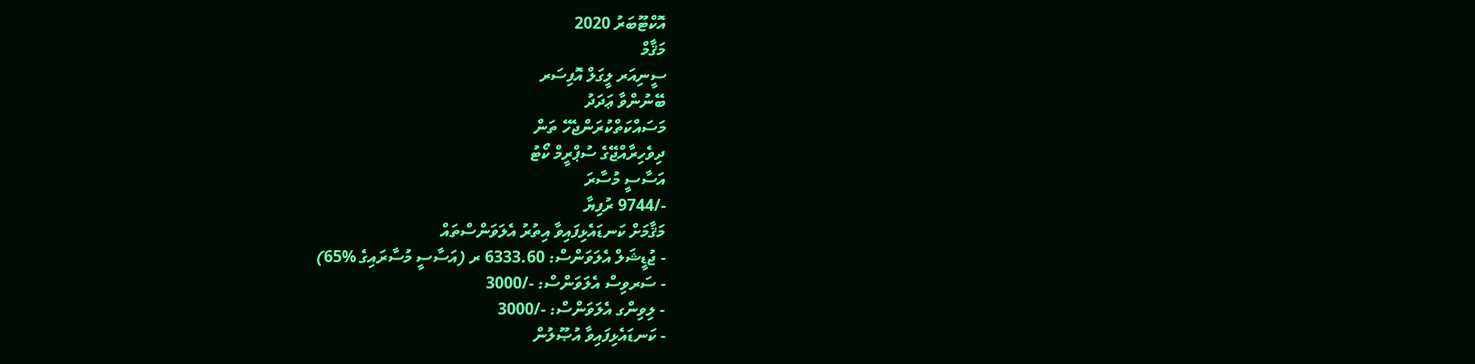އޮކްޓޫބަރު 2020
މަޤާމް
ސީނިއަރ ލީގަލް އޮފިސަރ
ބޭނުންވާ ޢަދަދު
މަސައްކަތްކުރަންޖެހޭ ތަން
ދިވެހިރާއްޖޭގެ ސުޕްރީމް ކޯޓު
އަސާސީ މުސާރަ
-/9744 ރުފިޔާ
މަޤާމަށް ކަނޑައެޅިފައިވާ އިތުރު އެލަވަންސްތައް
- ޖުޑީޝަލް އެލަވަންސް: 6333.60 ރ (އަސާސީ މުސާރައިގެ %65)
- ސަރވިސް އެލަވަންސް: -/3000
- ލިވިންގ އެލަވަންސް: -/3000
- ކަނޑައެޅިފައިވާ އުޞޫލުން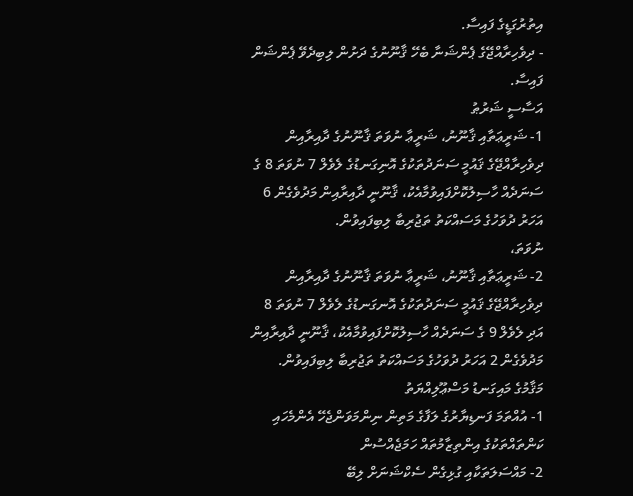އިތުރުގަޑީގެ ފައިސާ.
- ދިވެހިރާއްޖޭގެ ޕެންޝަނާ ބެހޭ ޤާނޫނުގެ ދަށުން ލިބިދެވޭ ޕެންޝަން ފައިސާ.
އަސާސީ ޝަރުޠު
1- ޝަރީޢަތާއި ޤާނޫނު، ޝަރީޢާ ނުވަތަ ޤާނޫނުގެ ދާއިރާއިން ދިވެހިރާއްޖޭގެ ޤައުމީ ސަނަދުތަކުގެ އޮނިގަނޑުގެ ލެވެލް 7 ނުވަތަ 8 ގެ ސަނަދެއް ހާސިލުކޮށްފައިވުމާއެކު، ޤާނޫނީ ދާއިރާއިން މަދުވެގެން 6 އަހަރު ދުވަހުގެ މަސައްކަތު ތަޖުރިބާ ލިބިފައިވުން.
ނުވަތަ،
2- ޝަރީޢަތާއި ޤާނޫނު، ޝަރީޢާ ނުވަތަ ޤާނޫނުގެ ދާއިރާއިން ދިވެހިރާއްޖޭގެ ޤައުމީ ސަނަދުތަކުގެ އޮނގަނޑުގެ ލެވެލް 7 ނުވަތަ 8 އަދި ލެވެލް 9 ގެ ސަނަދެއް ހާސިލުކޮށްފައިވުމާއެކު، ޤާނޫނީ ދާއިރާއިން މަދުވެގެން 2 އަހަރު ދުވަހުގެ މަސައްކަތު ތަޖުރިބާ ލިބިފައިވުން.
މަޤާމުގެ މައިގަނޑު މަސްޢޫލިއްޔަތު
1- އުއްތަމަ ފަނޑިޔާރުގެ ލަފާގެ މަތިން ނިންމަވަންޖެހޭ އެންމެހައި ކަންތައްތަކުގެ އިންތިޒާމުތައް ހަމަޖެއްސުން
2- މައްސަލަތަކާއި ގުޅިގެން ސެކްޝަނަށް ލިބޭ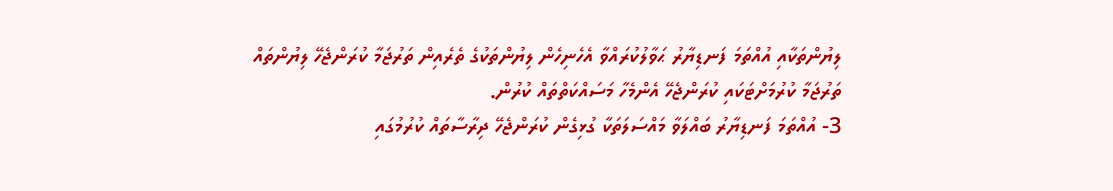ލިޔުންތަކާއި އުއްތަމަ ފަނޑިޔާރު ޙަވާލުކުރައްވާ އެހެނިހެން ލިޔުންތަކުގެ ތެރެއިން ތަރުޖަމާ ކުރަންޖެހޭ ލިޔުންތައް ތަރުޖަމާ ކުރުމަށްޓަކައި ކުރަންޖެހޭ އެންމެހާ މަސައްކަތްތައް ކުރުން.
3- އުއްތަމަ ފަނޑިޔާރު ބައްލަވާ މައްސަލަތަކާ ގުޅިގެން ކުރަންޖެހޭ ދިރާސާތައް ކުރުމުގައި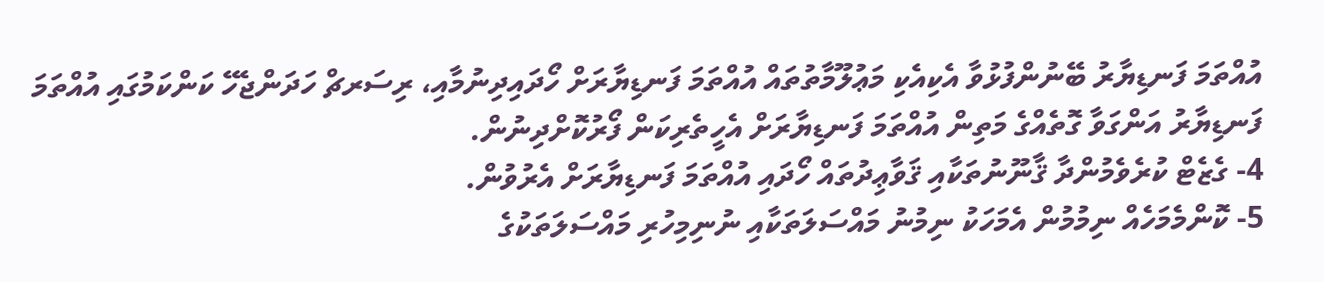އުއްތަމަ ފަނޑިޔާރު ބޭނުންފުޅުވާ އެކިއެކި މަޢުލޫމާތުތައް އުއްތަމަ ފަނޑިޔާރަށް ހޯދައިދިނުމާއި، ރިސަރޗް ހަދަންޖެހޭ ކަންކަމުގައި އުއްތަމަ ފަނޑިޔާރު އަންގަވާ ގޮތެއްގެ މަތިން އުއްތަމަ ފަނޑިޔާރަށް އެހީތެރިކަން ފޯރުކޮށްދިނުން.
4- ގެޒެޓް ކުރެވެމުންދާ ޤާނޫނުތަކާއި ޤަވާޢިދުތައް ހޯދައި އުއްތަމަ ފަނޑިޔާރަށް އެރުވުން.
5- ކޮންމެމަހެއް ނިމުމުން އެމަހަކު ނިމުނު މައްސަލަތަކާއި ނުނިމިހުރި މައްސަލަތަކުގެ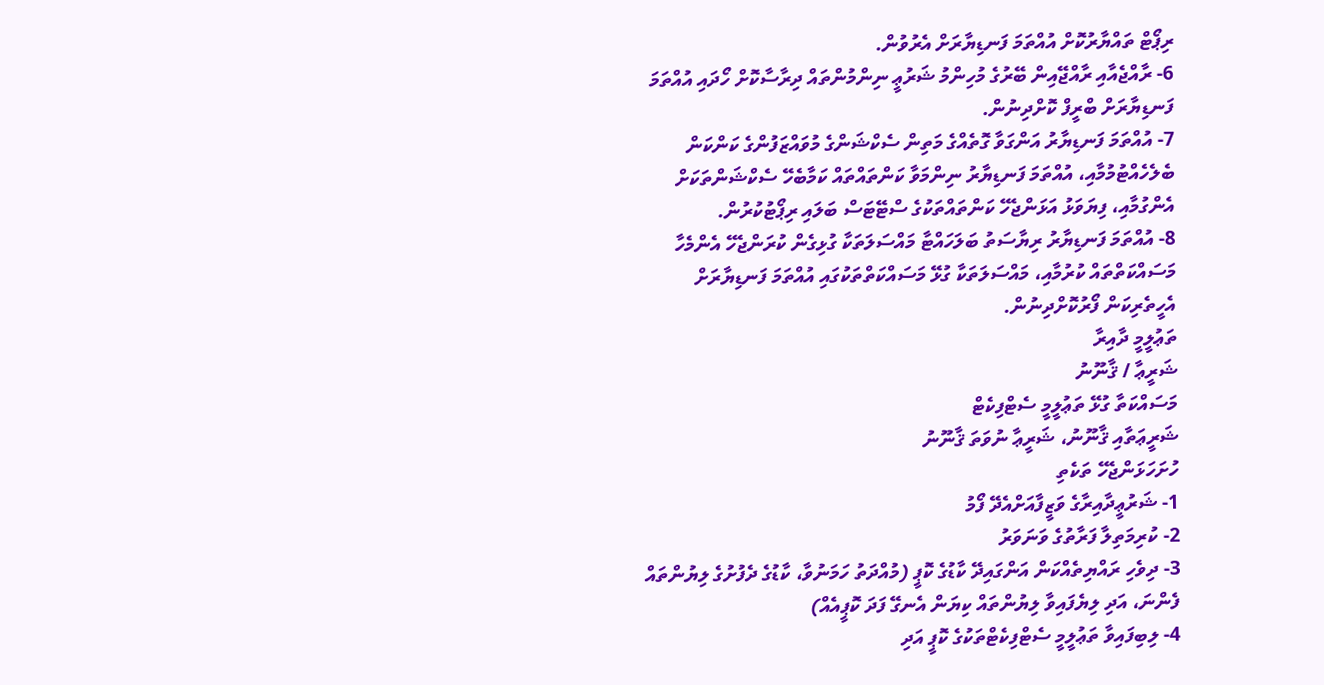ރިޕޯޓް ތައްޔާރުކޮށް އުއްތަމަ ފަނޑިޔާރަށް އެރުވުން.
6- ރާއްޖެއާއި ރާއްޖޭއިން ބޭރުގެ މުހިންމު ޝަރުޢީ ނިންމުންތައް ދިރާސާކޮށް ހޯދައި އުއްތަމަ ފަނޑިޔާރަށް ބްރީފް ކޮށްދިނުން.
7- އުއްތަމަ ފަނޑިޔާރު އަންގަވާ ގޮތެއްގެ މަތިން ސެކްޝަންގެ މުވައްޒަފުންގެ ކަންކަން ބެލެހެއްޓުމުމާއި، އުއްތަމަ ފަނޑިޔާރު ނިންމަވާ ކަންތައްތައް ކަމާބެހޭ ސެކްޝަންތަކަށް އެންގުމާއި، ފިޔަވަޅު އަޅަންޖެހޭ ކަންތައްތަކުގެ ސްޓޭޓަސް ބަލައި ރިޕޯޓުކުރުން.
8- އުއްތަމަ ފަނޑިޔާރު ރިޔާސަތު ބަލަހައްޓާ މައްސަލަތަކާ ގުޅިގެން ކުރަންޖެހޭ އެންމެހާ މަސައްކަތްތައް ކުރުމާއި، މައްސަލަތަކާ ގުޅޭ މަސައްކަތްތަކުގައި އުއްތަމަ ފަނޑިޔާރަށް އެހީތެރިކަން ފޯރުކޮށްދިނުން.
ތަޢުލީމީ ދާއިރާ
ޝަރީޢާ / ޤާނޫނު
މަސައްކަތާ ގުޅޭ ތަޢުލީމީ ސެޓްފިކެޓް
ޝަރީޢަތާއި ޤާނޫނު، ޝަރީޢާ ނުވަތަ ޤާނޫނު
ހުށަހަޅަންޖެހޭ ތަކެތި
1- ޝަރުޢީދާއިރާގެ ވަޒީފާއަށްއެދޭ ފޯމު
2- ކުރިމަތިލާ ފަރާތުގެ ވަނަވަރު
3- ދިވެހި ރައްޔިތެއްކަން އަންގައިދޭ ކާޑުގެ ކޮޕީ (މުއްދަތު ހަމަނުވާ، ކާޑުގެ ދެފުށުގެ ލިޔުންތައް ފެންނަ، އަދި ލިޔެފައިވާ ލިޔުންތައް ކިޔަން އެނގޭ ފަދަ ކޮޕީއެއް)
4- ލިބިފައިވާ ތަޢުލީމީ ސެޓްފިކެޓްތަކުގެ ކޮޕީ އަދި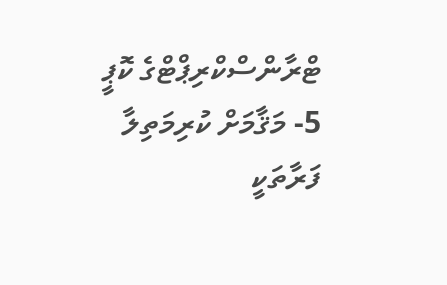ޓްރާންސްކްރިޕްޓްގެ ކޮޕީ
5- މަޤާމަށް ކުރިމަތިލާ ފަރާތަކީ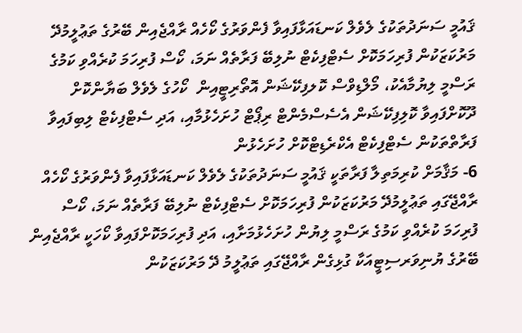ޤައުމީ ސަނަދުތަކުގެ ލެވެލް ކަނޑައަޅާފައިވާ ފެންވަރުގެ ކޯހެއް ރާއްޖެއިން ބޭރުގެ ތަޢުލީމުދޭ މަރުކަޒަކުން ފުރިހަމަކޮށް ސެޓްފިކެޓް ނުލިބޭ ފަރާތެއް ނަމަ، ކޯސް ފުރިހަމަ ކުރެއްވި ކަމުގެ ރަސްމީ ލިޔުމާއެކު، މޯލްޑިވްސް ކޮލފިކޭޝަން އޮތޯރިޓީއިން  ކޯހުގެ ލެވެލް ބަޔާންކޮށް ދޫކޮށްފައިވާ ކޮލިފިކޭޝަން އެސެސްމެންޓް ރިޕޯޓް ހުށަހެޅުމާއި، އަދި ސެޓްފިކެޓް ލިބިފައިވާ ފަރާތްތަކުން ސެޓްފިކެޓް އެކްރެޑިޓްކޮށް ހުށަހެޅުން
6- މަޤާމަށް ކުރިމަތިލާ ފަރާތަކީ ޤައުމީ ސަނަދުތަކުގެ ލެވެލް ކަނޑައަޅާފައިވާ ފެންވަރުގެ ކޯހެއް ރާއްޖޭގައި ތަޢުލީމުދޭ މަރުކަޒަކުން ފުރިހަމަކޮށް ސެޓްފިކެޓް ނުލިބޭ ފަރާތެއް ނަމަ، ކޯސް ފުރިހަމަ ކުރެއްވި ކަމުގެ ރަސްމީ ލިޔުން ހުށަހެޅުމަށާއި، އަދި ފުރިހަމަކޮށްފައިވާ ކޯހަކީ ރާއްޖެއިން ބޭރުގެ ޔުނިވަރސިޓީއަކާ ގުޅިގެން ރާއްޖޭގައި ތަޢުލީމު ދޭ މަރުކަޒަކުން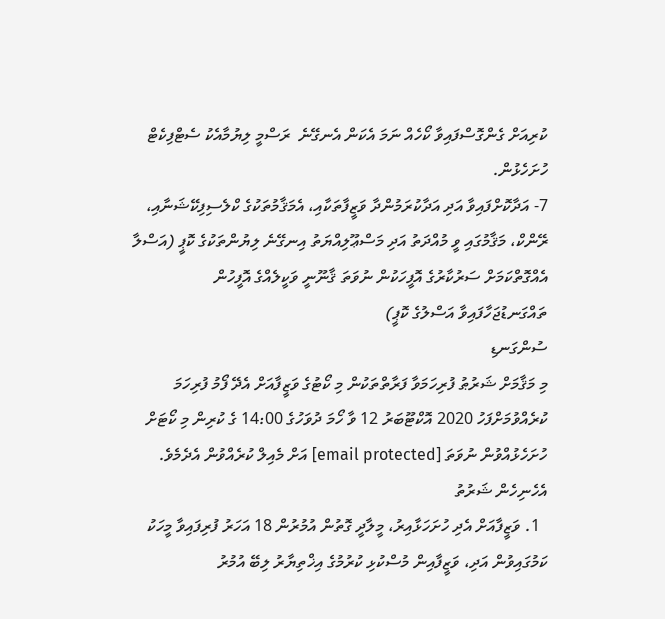ކުރިއަށް ގެންގޮސްފައިވާ ކޯހެއް ނަމަ އެކަން އެނގޭނެ  ރަސްމީ ލިޔުމާއެކު ސެޓްފިކެޓް ހުށަހެޅުން.
7- އަދާކޮށްފައިވާ އަދި އަދާކުރަމުންދާ ވަޒީފާތަކާއި، އެމަޤާމުތަކުގެ ކްލެސިފިކޭޝަނާއި، ރޭންކް، މަޤާމުގައި ވީ މުއްދަތު އަދި މަސްޢޫލިއްޔަތު އިނގޭނެ ލިޔުންތަކުގެ ކޮޕީ (އަސްލާ އެއްގޮތްކަމަށް ސަރުކާރުގެ އޮފީހަކުން ނުވަތަ ޤާނޫނީ ވަކީލެއްގެ އޮފީހުން ތައްގަނޑުޖަހާފައިވާ އަސްލުގެ ކޮޕީ)
ސުންގަނޑި
މި މަޤާމަށް ޝަރުޠު ފުރިހަމަވާ ފަރާތްތަކުން މި ކޯޓުގެ ވަޒީފާއަށް އެދޭ ފޯމު ފުރިހަމަ ކުރެއްވުމަށްފަހު 2020 އޮކްޓޫބަރު 12 ވާ ހޯމަ ދުވަހުގެ 14:00 ގެ ކުރިން މި ކޯޓަށް ހުށަހެޅުއްވުން ނުވަތަ [email protected] އަށް މެއިލް ކުރެއްވުން އެދެމެވެ.
އެހެނިހެން ޝަރުތު
  1. ވަޒީފާއަށް އެދި ހުށަހަޅާއިރު، މީލާދީ ގޮތުން އުމުރުން 18 އަހަރު ފުރިފައިވާ މީހަކު ކަމުގައިވުން އަދި، ވަޒީފާއިން މުސްކުޅި ކުރުމުގެ އިޚްތިޔާރު ލިބޭ އުމުރު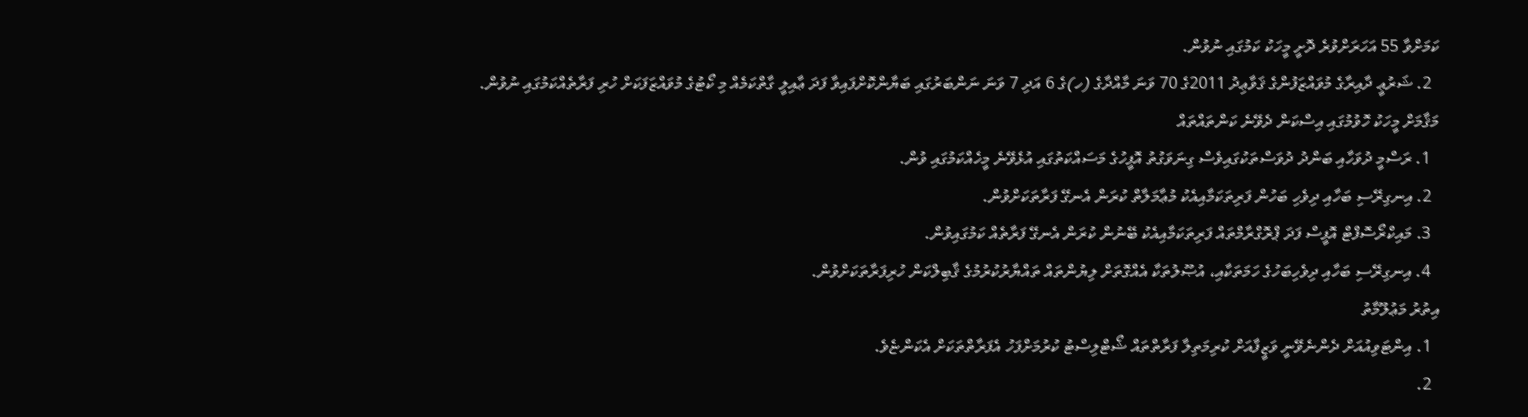ކަމަށްވާ 55 އަހަރަށްވުރެ ދޮށީ މީހަކު ކަމުގައި ނުވުން.
  2. ޝަރުޢީ ދާއިރާގެ މުވައްޒަފުންގެ ޤަވާޢިދު 2011ގެ 70 ވަނަ މާއްދާގެ (ހ)ގެ 6 އަދި 7 ވަނަ ނަންބަރުގައި ބަޔާންކޮށްފައިވާ ފަދަ ޢާއިލީ ގާތްކަމެއް މި ކޯޓުގެ މުވައްޒަފަކަށް ހުރި ފަރާތެއްކަމުގައި ނުވުން.
މަޤާމަށް މީހަކު ހޮވުމުގައި އިސްކަން ދެވޭނެ ކަންތައްތައް
  1. ރަސްމީ ދުވަހާއި ބަންދު ދުވަސްތަކުގައިވެސް ގިނަވަގުތު އޮފީހުގެ މަސައްކަތުގައި އުޅެވޭނެ މީހެއްކަމުގައި ވުން.
  2. އިނގިރޭސި ބަހާއި ދިވެހި ބަހުން ފަރިތަކަމާއިއެކު މުޢާމަލާތް ކުރަން އެނގޭ ފަރާތަކަށްވުން.
  3. މައިކްރޯސޮފްޓް އޮފީސް ފަދަ ޕްރޮގްރާމްތައް ފަރިތަކަމާއިއެކު ބޭނުން ކުރަން އެނގޭ ފަރާތެއް ކަމުގައިވުން.
  4. އިނގިރޭސި ބަހާއި ދިވެހިބަހުގެ ހަމަތަކާއި، އުޞޫލުތަކާ އެއްގޮތަށް ލިޔުންތައް ތައްޔާރުކުރުމުގެ ޤާބިލްކަން ހުރިފަރާތަކަށްވުން.
އިތުރު މަޢުލޫމާތު
  1. އިންޓަވިއުއަށް ދެންނެވޭނީ ވަޒީފާއަށް ކުރިމަތިލާ ފަރާތްތައް ޝޯޓްލިސްޓު ކުރުމަށްފަހު އެފަރާތްތަކަށް އެކަންޏެވެ.
  2.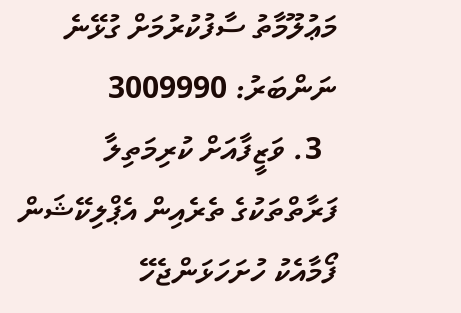މަޢުލޫމާތު ސާފުކުރުމަށް ގުޅޭނެ ނަންބަރު: 3009990
  3. ވަޒީފާއަށް ކުރިމަތިލާ ފަރާތްތަކުގެ ތެރެއިން އެޕްލިކޭޝަން ފޯމާއެކު ހުށަހަޅަންޖެހޭ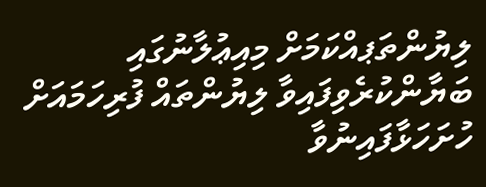ލިޔުންތަޕއްކަމަށް މިއިޢުލާނުގައި ބަޔާންކުރެވިފައިވާ ލިޔުންތައް ފުރިހަމައަށް ހުށަހަޅާފައިނުވާ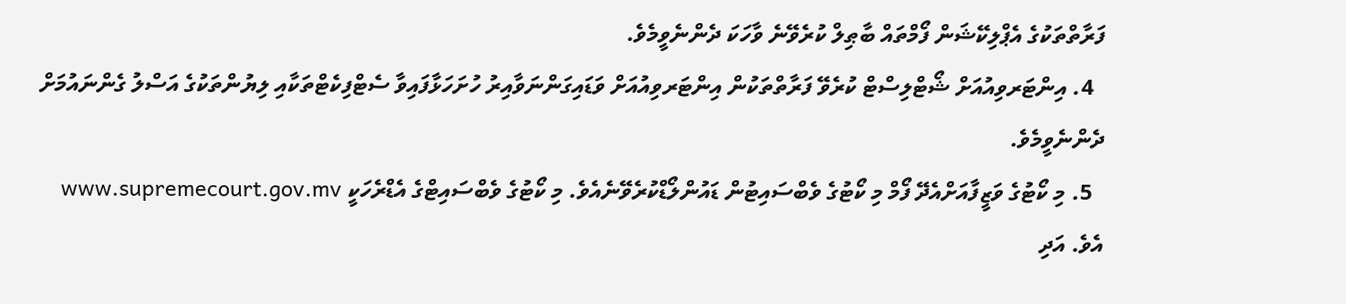ފަރާތްތަކުގެ އެޕްލިކޭޝަން ފޯމްތައް ބާޠިލް ކުރެވޭނެ ވާހަކަ ދެންނެވީމެވެ.
  4. އިންޓަރވިއުއަށް ޝޯޓްލިސްޓް ކުރެވޭ ފަރާތްތަކުން އިންޓަރވިއުއަށް ވަޑައިގަންނަވާއިރު ހުށަހަޅާފައިވާ ސެޓްފިކެޓްތަކާއި ލިޔުންތަކުގެ އަސްލު ގެންނައުމަށް ދެންނެވީމެވެ.
  5. މި ކޯޓުގެ ވަޒީފާއަށްއެދޭ ފޯމް މި ކޯޓުގެ ވެބްސައިޓުން ޑައުންލޯޑްކުރެވޭނެއެވެ. މި ކޯޓުގެ ވެބްސައިޓްގެ އެޑްރެހަކީ www.supremecourt.gov.mv  އެވެ. އަދި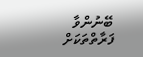ބޭނުންވާ ފަރާތްތަކަށް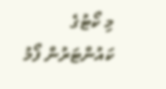މި ކޯޓުގެ ކައުންޓަރުން ފޯމު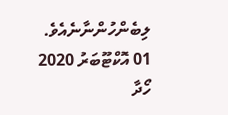ލިބެންހުންނާނެއެވެ.
01 އޮކްޓޫބަރު 2020
ހޯދާ